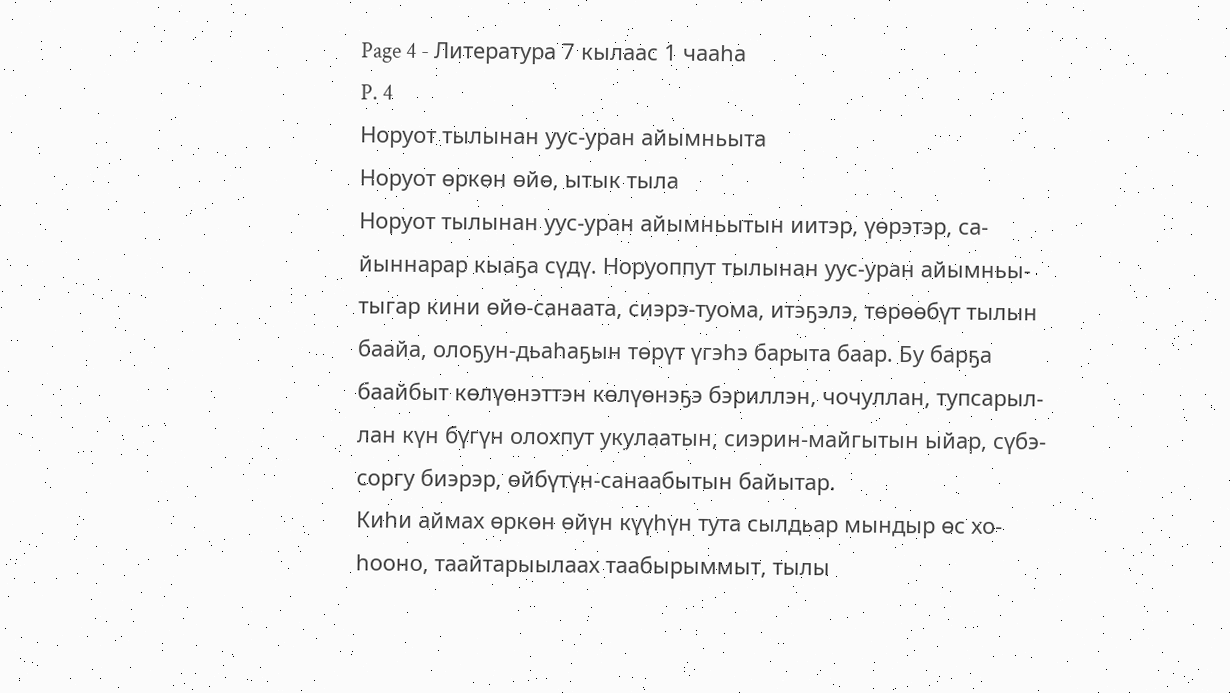Page 4 - Литература 7 кылаас 1 чааhа
P. 4
Норуот тылынан уус-уран айымньыта
Норуот өркөн өйө, ытык тыла
Норуот тылынан уус-уран айымньытын иитэр, үөрэтэр, са-
йыннарар кыаҕа сүдү. Норуоппут тылынан уус-уран айымньы-
тыгар кини өйө-санаата, сиэрэ-туома, итэҕэлэ, төрөөбүт тылын
баайа, олоҕун-дьаһаҕын төрүт үгэһэ барыта баар. Бу барҕа
баайбыт көлүөнэттэн көлүөнэҕэ бэриллэн, чочуллан, тупсарыл-
лан күн бүгүн олохпут укулаатын, сиэрин-майгытын ыйар, сүбэ-
соргу биэрэр, өйбүтүн-санаабытын байытар.
Киһи аймах өркөн өйүн күүһүн тута сылдьар мындыр өс хо-
һооно, таайтарыылаах таабырыммыт, тылы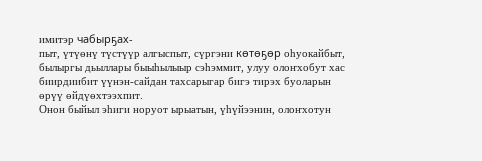имитэр чабырҕах-
пыт, үтүөнү түстүүр алгыспыт, сүргэни көтөҕөр оһуокайбыт,
былыргы дьыллары быыһылыыр сэһэммит, улуу олоҥхобут хас
биирдиибит үүнэн-сайдан тахсарыгар бигэ тирэх буоларын
өрүү өйдүөхтээхпит.
Онон быйыл эһиги норуот ырыатын, үһүйээнин, олоҥхотун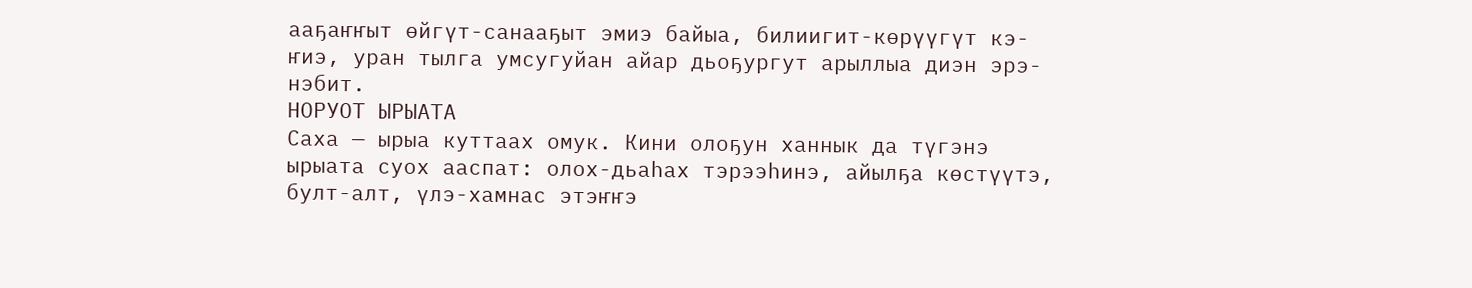ааҕаҥҥыт өйгүт-санааҕыт эмиэ байыа, билиигит-көрүүгүт кэ-
ҥиэ, уран тылга умсугуйан айар дьоҕургут арыллыа диэн эрэ-
нэбит.
НОРУОТ ЫРЫАТА
Саха — ырыа куттаах омук. Кини олоҕун ханнык да түгэнэ
ырыата суох ааспат: олох-дьаһах тэрээһинэ, айылҕа көстүүтэ,
булт-алт, үлэ-хамнас этэҥҥэ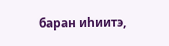баран иһиитэ,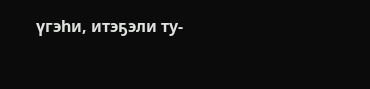үгэһи, итэҕэли ту-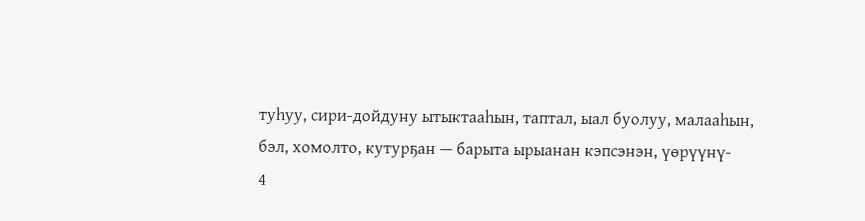туһуу, сири-дойдуну ытыктааһын, таптал, ыал буолуу, малааһын,
бэл, хомолто, кутурҕан — барыта ырыанан кэпсэнэн, үөрүүнү-
4